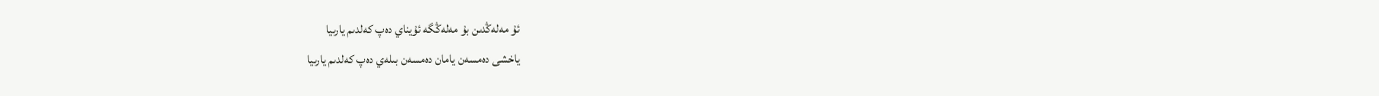ئۇ مەلەڭدىن بۇ مەلەڭگە ئۇيناي دەپ كەلدىم يارىيا
ياخشى دەمسەن يامان دەمسەن بىلەي دەپ كەلدىم يارىيا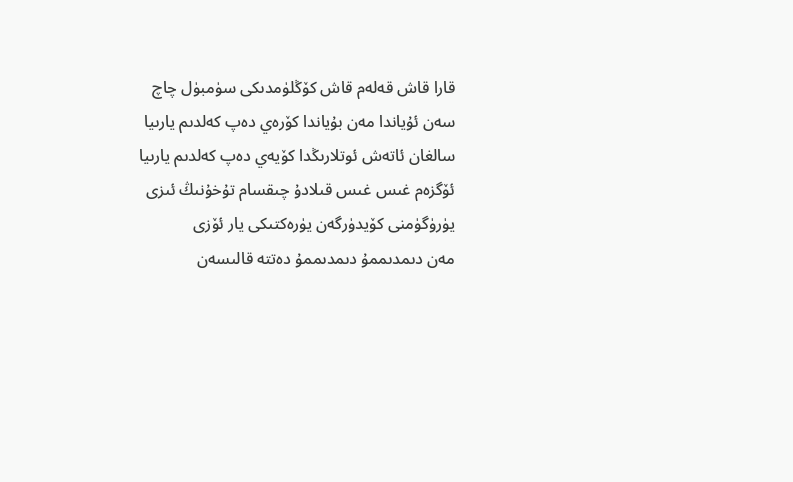قارا قاش قەلەم قاش كۆڭلۈمدىكى سۈمبۈل چاچ
سەن ئۇياندا مەن بۇياندا كۆرەي دەپ كەلدىم يارىيا
سالغان ئاتەش ئوتلارىڭدا كۆيەي دەپ كەلدىم يارىيا
ئۆگزەم غىس غىس قىلادۇ چىقسام تۇخۇنىڭ ئىزى
يۈرۈگۈمنى كۆيدۈرگەن يۈرەكتىكى يار ئۆزى
مەن دىمدىممۇ دىمدىممۇ دەتتە قالىسەن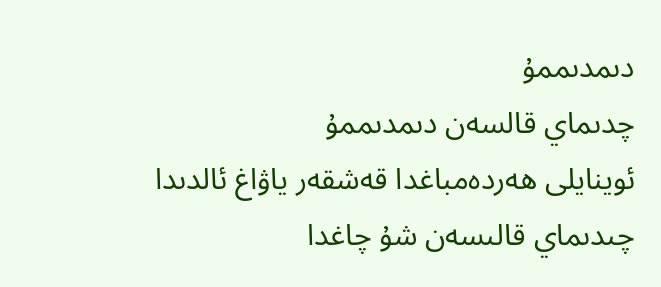دىمدىممۇ
چدىماي قالسەن دىمدىممۇ
ئوينايلى ھەردەمباغدا قەشقەر ياۋاغ ئالدىدا
چىدىماي قالىسەن شۇ چاغدا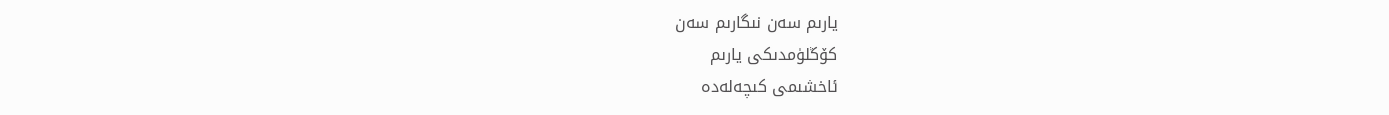يارىم سەن نىگارىم سەن
كۆڭلۈمدىكى يارىم
ئاخشىمى كىچەلەدە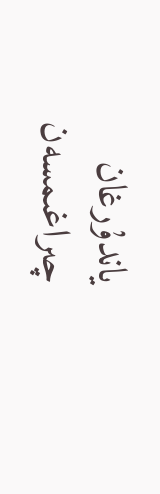ياندۇرغان چىراغىمسەن